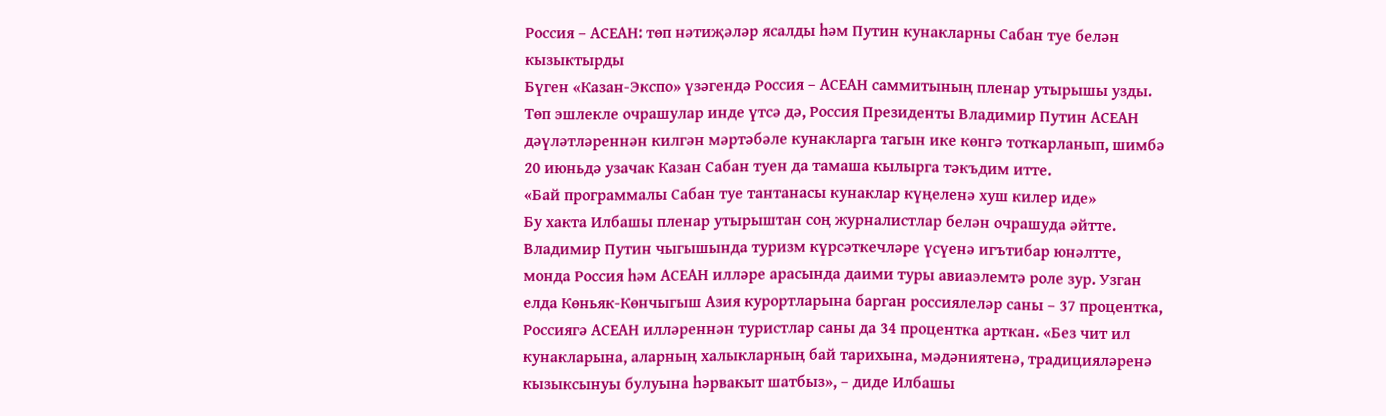Россия – АСЕАН: төп нәтиҗәләр ясалды һәм Путин кунакларны Сабан туе белән кызыктырды
Бүген «Казан-Экспо» үзәгендә Россия – АСЕАН саммитының пленар утырышы узды. Төп эшлекле очрашулар инде үтсә дә, Россия Президенты Владимир Путин АСЕАН дәүләтләреннән килгән мәртәбәле кунакларга тагын ике көнгә тоткарланып, шимбә 20 июньдә узачак Казан Сабан туен да тамаша кылырга тәкъдим итте.
«Бай программалы Сабан туе тантанасы кунаклар күңеленә хуш килер иде»
Бу хакта Илбашы пленар утырыштан соң журналистлар белән очрашуда әйтте. Владимир Путин чыгышында туризм күрсәткечләре үсүенә игътибар юнәлтте, монда Россия һәм АСЕАН илләре арасында даими туры авиаэлемтә роле зур. Узган елда Көньяк-Көнчыгыш Азия курортларына барган россиялеләр саны – 37 процентка, Россиягә АСЕАН илләреннән туристлар саны да 34 процентка арткан. «Без чит ил кунакларына, аларның халыкларның бай тарихына, мәдәниятенә, традицияләренә кызыксынуы булуына һәрвакыт шатбыз», – диде Илбашы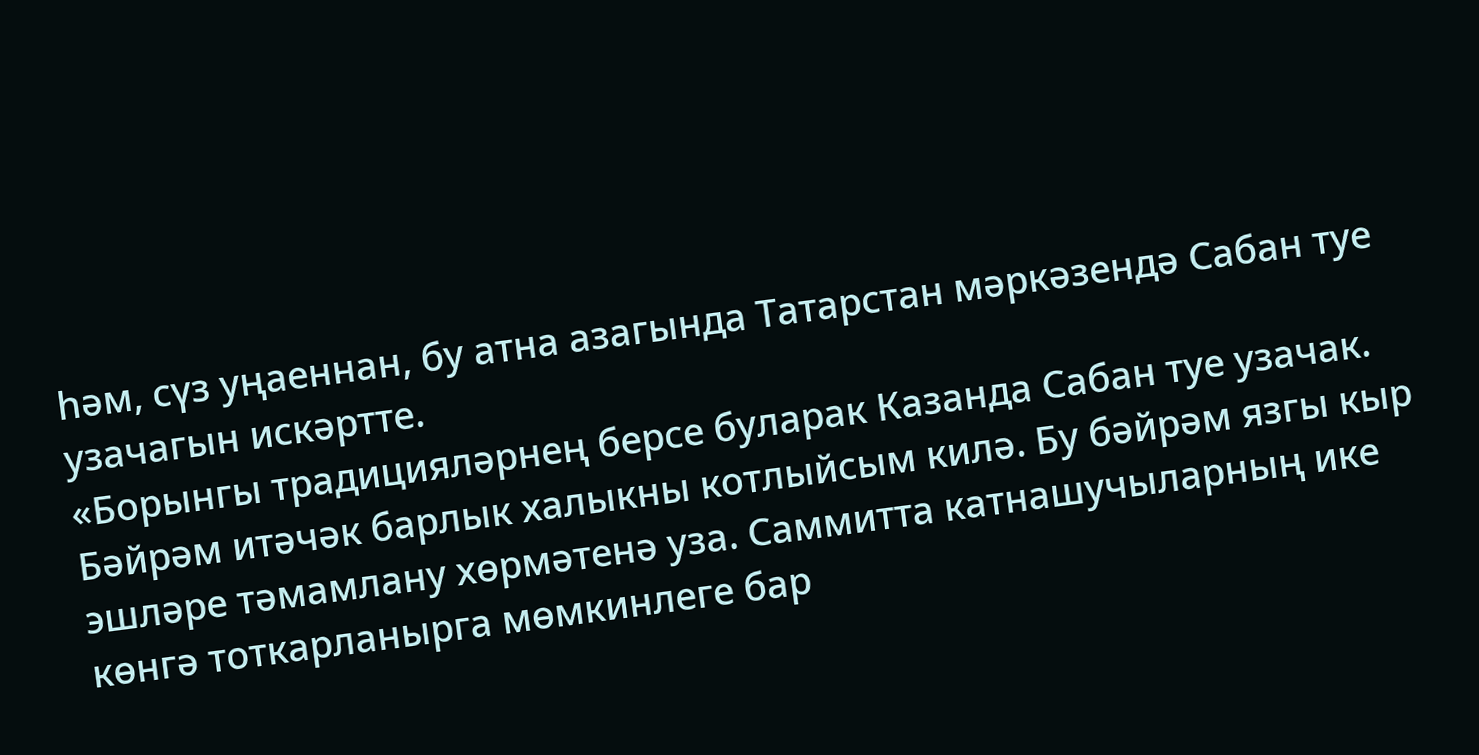һәм, сүз уңаеннан, бу атна азагында Татарстан мәркәзендә Сабан туе узачагын искәртте.
«Борынгы традицияләрнең берсе буларак Казанда Сабан туе узачак. Бәйрәм итәчәк барлык халыкны котлыйсым килә. Бу бәйрәм язгы кыр эшләре тәмамлану хөрмәтенә уза. Саммитта катнашучыларның ике көнгә тоткарланырга мөмкинлеге бар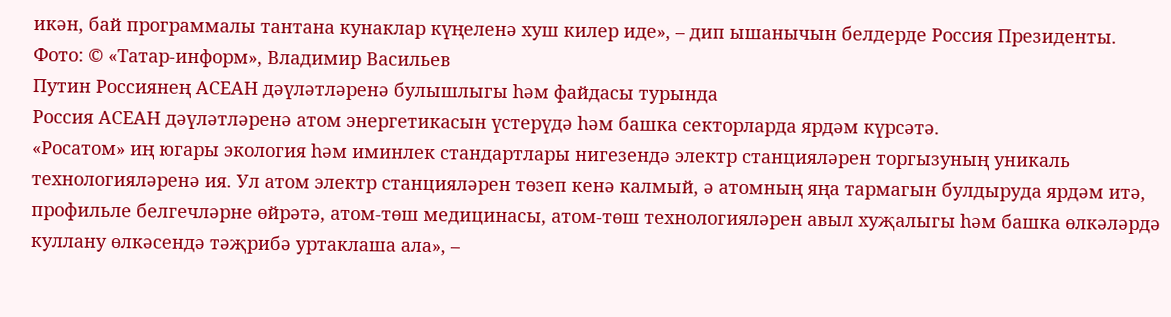икән, бай программалы тантана кунаклар күңеленә хуш килер иде», – дип ышанычын белдерде Россия Президенты.
Фото: © «Татар-информ», Владимир Васильев
Путин Россиянең АСЕАН дәүләтләренә булышлыгы һәм файдасы турында
Россия АСЕАН дәүләтләренә атом энергетикасын үстерүдә һәм башка секторларда ярдәм күрсәтә.
«Росатом» иң югары экология һәм иминлек стандартлары нигезендә электр станцияләрен торгызуның уникаль технологияләренә ия. Ул атом электр станцияләрен төзеп кенә калмый, ә атомның яңа тармагын булдыруда ярдәм итә, профильле белгечләрне өйрәтә, атом-төш медицинасы, атом-төш технологияләрен авыл хуҗалыгы һәм башка өлкәләрдә куллану өлкәсендә тәҗрибә уртаклаша ала», –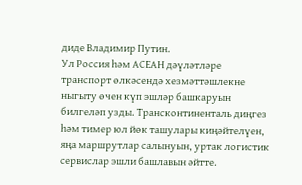диде Владимир Путин.
Ул Россия һәм АСЕАН дәүләтләре транспорт өлкәсендә хезмәттәшлекне ныгыту өчен күп эшләр башкаруын билгеләп узды. Трансконтиненталь диңгез һәм тимер юл йөк ташулары киңәйтелүен, яңа маршрутлар салынуын, уртак логистик сервислар эшли башлавын әйтте.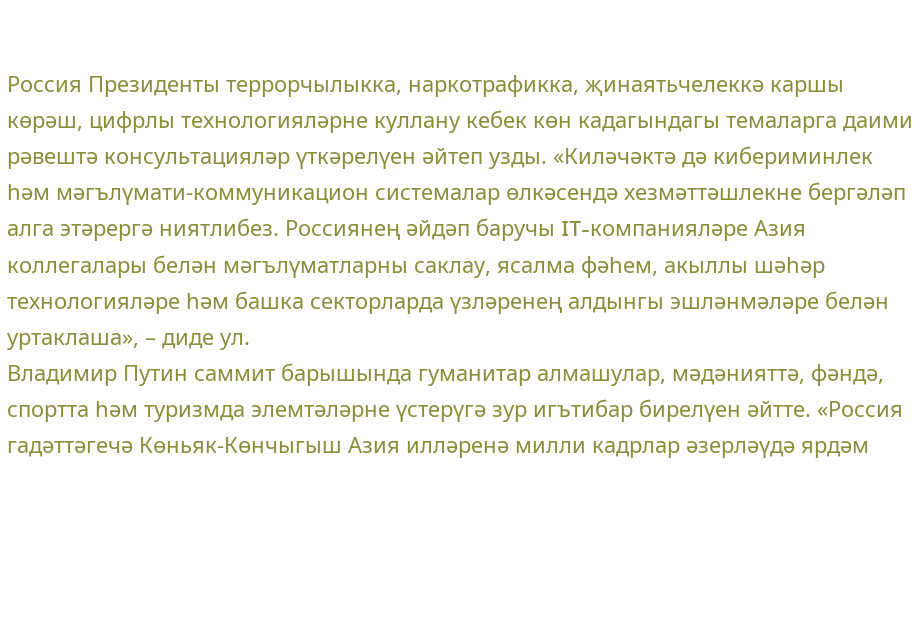Россия Президенты террорчылыкка, наркотрафикка, җинаятьчелеккә каршы көрәш, цифрлы технологияләрне куллану кебек көн кадагындагы темаларга даими рәвештә консультацияләр үткәрелүен әйтеп узды. «Киләчәктә дә кибериминлек һәм мәгълүмати-коммуникацион системалар өлкәсендә хезмәттәшлекне бергәләп алга этәрергә ниятлибез. Россиянең әйдәп баручы IT-компанияләре Азия коллегалары белән мәгълүматларны саклау, ясалма фәһем, акыллы шәһәр технологияләре һәм башка секторларда үзләренең алдынгы эшләнмәләре белән уртаклаша», – диде ул.
Владимир Путин саммит барышында гуманитар алмашулар, мәдәнияттә, фәндә, спортта һәм туризмда элемтәләрне үстерүгә зур игътибар бирелүен әйтте. «Россия гадәттәгечә Көньяк-Көнчыгыш Азия илләренә милли кадрлар әзерләүдә ярдәм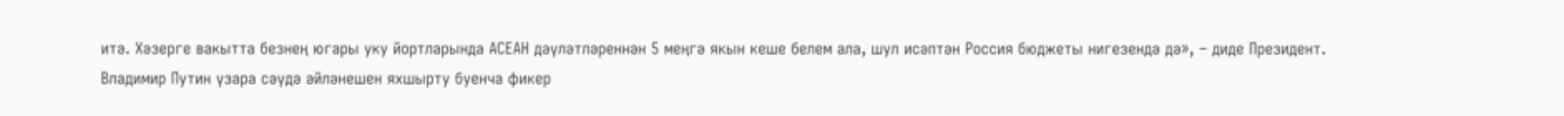итә. Хәзерге вакытта безнең югары уку йортларында АСЕАН дәүләтләреннән 5 меңгә якын кеше белем ала, шул исәптән Россия бюджеты нигезендә дә», – диде Президент.
Владимир Путин үзара сәүдә әйләнешен яхшырту буенча фикер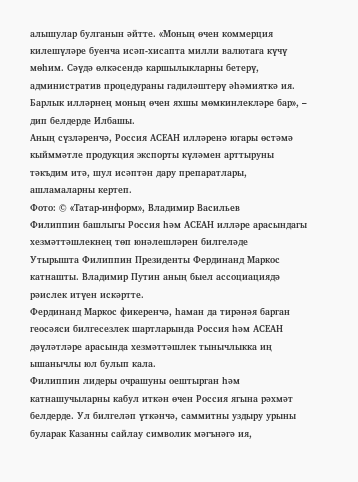алышулар булганын әйтте. «Моның өчен коммерция килешүләре буенча исәп-хисапта милли валютага күчү мөһим. Сәүдә өлкәсендә каршылыкларны бетерү, административ процедураны гадиләштерү әһәмияткә ия. Барлык илләрнең моның өчен яхшы мөмкинлекләре бар», – дип белдерде Илбашы.
Аның сүзләренчә, Россия АСЕАН илләренә югары өстәмә кыйммәтле продукция экспорты күләмен арттыруны тәкъдим итә, шул исәптән дару препаратлары, ашламаларны кертеп.
Фото: © «Татар-информ», Владимир Васильев
Филиппин башлыгы Россия һәм АСЕАН илләре арасындагы хезмәттәшлекнең төп юнәлешләрен билгеләде
Утырышта Филиппин Президенты Фердинанд Маркос катнашты. Владимир Путин аның быел ассоциациядә рәислек итүен искәртте.
Фердинанд Маркос фикеренчә, һаман да тирәнәя барган геосәяси билгесезлек шартларында Россия һәм АСЕАН дәүләтләре арасында хезмәттәшлек тынычлыкка иң ышанычлы юл булып кала.
Филиппин лидеры очрашуны оештырган һәм катнашучыларны кабул иткән өчен Россия ягына рәхмәт белдерде. Ул билгеләп үткәнчә, саммитны уздыру урыны буларак Казанны сайлау символик мәгънәгә ия,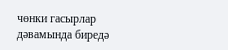чөнки гасырлар дәвамында биредә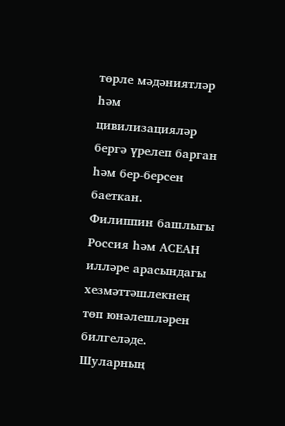төрле мәдәниятләр һәм цивилизацияләр бергә үрелеп барган һәм бер-берсен баеткан.
Филиппин башлыгы Россия һәм АСЕАН илләре арасындагы хезмәттәшлекнең төп юнәлешләрен билгеләде. Шуларның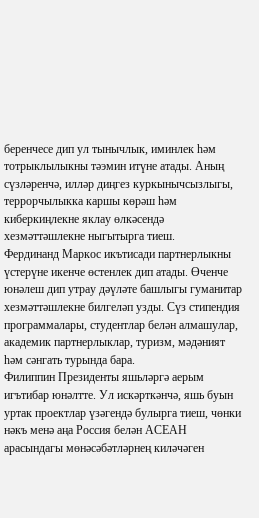беренчесе дип ул тынычлык, иминлек һәм тотрыклылыкны тәэмин итүне атады. Аның сүзләренчә, илләр диңгез куркынычсызлыгы, террорчылыкка каршы көрәш һәм киберкиңлекне яклау өлкәсендә хезмәттәшлекне ныгытырга тиеш.
Фердинанд Маркос икътисади партнерлыкны үстерүне икенче өстенлек дип атады. Өченче юнәлеш дип утрау дәүләте башлыгы гуманитар хезмәттәшлекне билгеләп узды. Сүз стипендия программалары, студентлар белән алмашулар, академик партнерлыклар, туризм, мәдәният һәм сәнгать турында бара.
Филиппин Президенты яшьләргә аерым игътибар юнәлтте. Ул искәрткәнчә, яшь буын уртак проектлар үзәгендә булырга тиеш, чөнки нәкъ менә аңа Россия белән АСЕАН арасындагы мөнәсәбәтләрнең киләчәген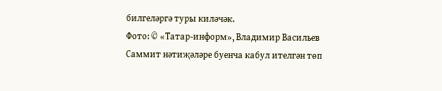билгеләргә туры киләчәк.
Фото: © «Татар-информ», Владимир Васильев
Саммит нәтиҗәләре буенча кабул ителгән төп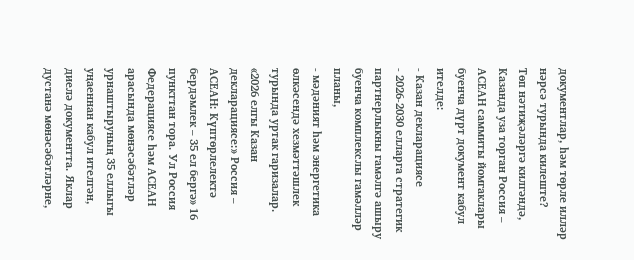документлар, һәм төрле илләр нәрсә турында килеште?
Төп нәтиҗәләргә килгәндә, Казанда уза торган Россия – АСЕАН саммиты йомгаклары буенча дүрт документ кабул ителде:
- Казан декларациясе
- 2026-2030 елларга стратегик партнерлыкны гамәлгә ашыру буенча комплекслы гамәлләр планы,
- мәдәният һәм энергетика өлкәсендә хезмәттәшлек турында уртак гаризалар.
«2026 елгы Казан декларациясе:» Россия – АСЕАН: Күптөрлелектә бердәмлек – 35 ел бергә» 16 пункттан тора. Ул Россия Федерациясе һәм АСЕАН арасында мөнәсәбәтләр урнаштыруның 35 еллыгы уңаеннан кабул ителгән, диелә документта. Яклар дустанә мөнәсәбәтләрне,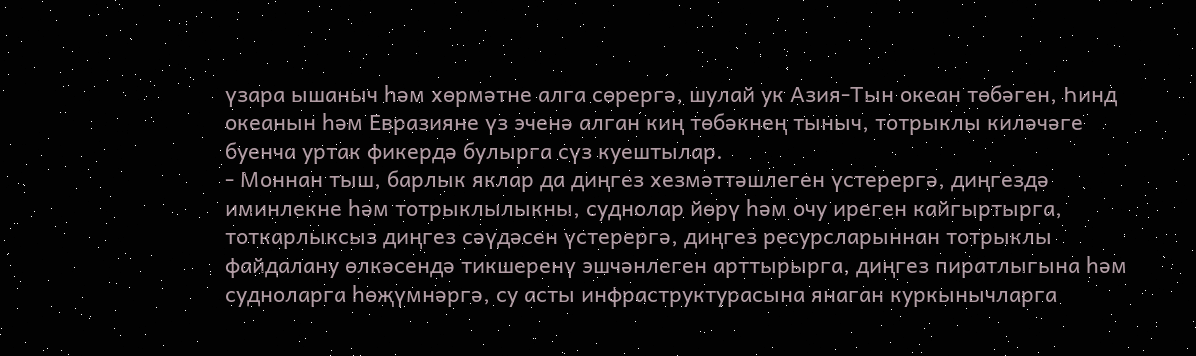үзара ышаныч һәм хөрмәтне алга сөрергә, шулай ук Азия-Тын океан төбәген, Һинд океанын һәм Евразияне үз эченә алган киң төбәкнең тыныч, тотрыклы киләчәге буенча уртак фикердә булырга сүз куештылар.
- Моннан тыш, барлык яклар да диңгез хезмәттәшлеген үстерергә, диңгездә иминлекне һәм тотрыклылыкны, суднолар йөрү һәм очу иреген кайгыртырга, тоткарлыксыз диңгез сәүдәсен үстерергә, диңгез ресурсларыннан тотрыклы файдалану өлкәсендә тикшеренү эшчәнлеген арттырырга, диңгез пиратлыгына һәм судноларга һөҗүмнәргә, су асты инфраструктурасына янаган куркынычларга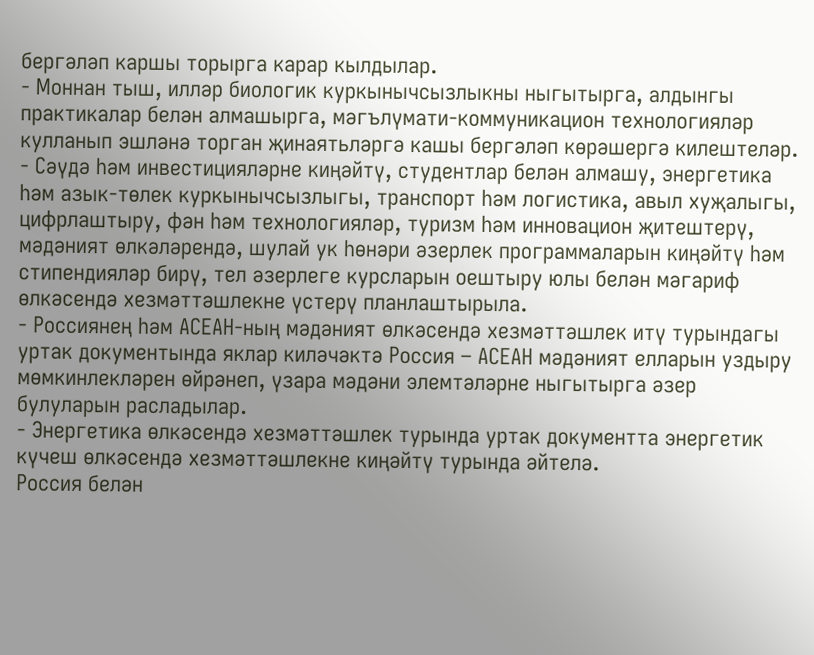бергәләп каршы торырга карар кылдылар.
- Моннан тыш, илләр биологик куркынычсызлыкны ныгытырга, алдынгы практикалар белән алмашырга, мәгълүмати-коммуникацион технологияләр кулланып эшләнә торган җинаятьләргә кашы бергәләп көрәшергә килештеләр.
- Сәүдә һәм инвестицияләрне киңәйтү, студентлар белән алмашу, энергетика һәм азык-төлек куркынычсызлыгы, транспорт һәм логистика, авыл хуҗалыгы, цифрлаштыру, фән һәм технологияләр, туризм һәм инновацион җитештерү, мәдәният өлкәләрендә, шулай ук һөнәри әзерлек программаларын киңәйтү һәм стипендияләр бирү, тел әзерлеге курсларын оештыру юлы белән мәгариф өлкәсендә хезмәттәшлекне үстерү планлаштырыла.
- Россиянең һәм АСЕАН-ның мәдәният өлкәсендә хезмәттәшлек итү турындагы уртак документында яклар киләчәктә Россия – АСЕАН мәдәният елларын уздыру мөмкинлекләрен өйрәнеп, үзара мәдәни элемтәләрне ныгытырга әзер булуларын расладылар.
- Энергетика өлкәсендә хезмәттәшлек турында уртак документта энергетик күчеш өлкәсендә хезмәттәшлекне киңәйтү турында әйтелә.
Россия белән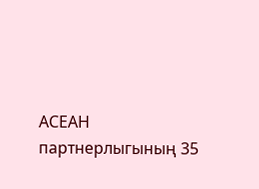АСЕАН партнерлыгының 35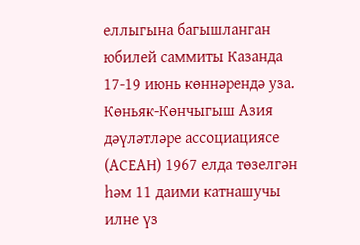еллыгына багышланган юбилей саммиты Казанда 17-19 июнь көннәрендә уза. Көньяк-Көнчыгыш Азия дәүләтләре ассоциациясе (АСЕАН) 1967 елда төзелгән һәм 11 даими катнашучы илне үз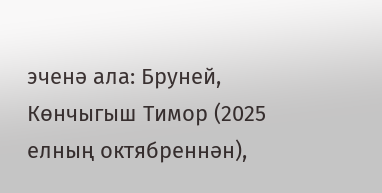эченә ала: Бруней, Көнчыгыш Тимор (2025 елның октябреннән),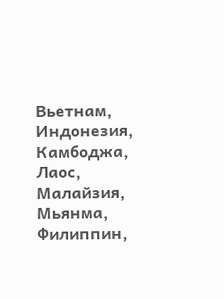Вьетнам, Индонезия, Камбоджа, Лаос, Малайзия, Мьянма, Филиппин,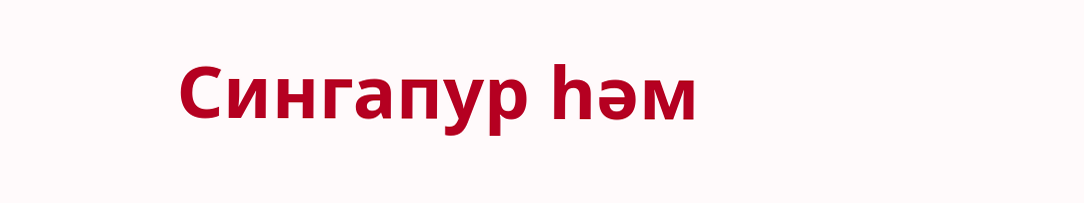Сингапур һәм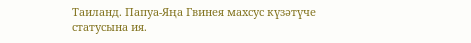Таиланд. Папуа-Яңа Гвинея махсус күзәтүче статусына ия.